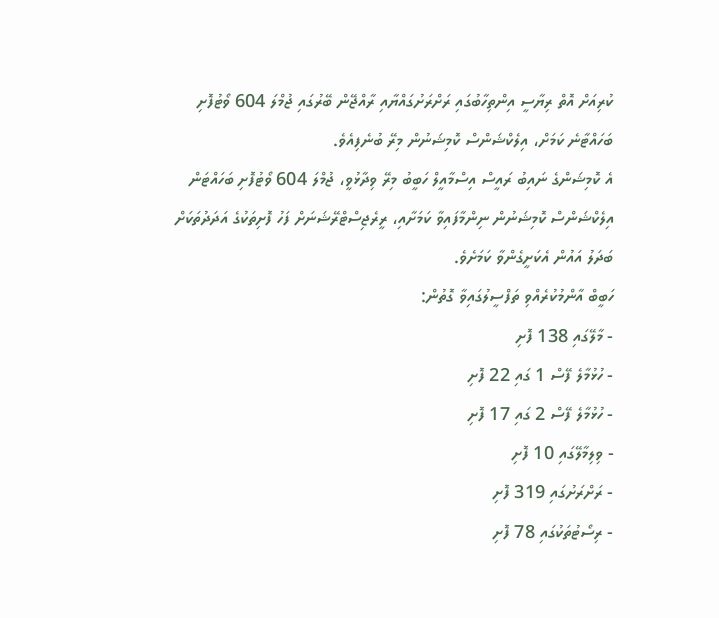ކުރިއަށް އޮތް ރިޔާސީ އިންތިހާބުގައި ރަށްރަށުގައްޔާއި ރާއްޖޭން ބޭރުގައި ޖުމްލަ 604 ވޯޓުފޮށި ބަހައްޓާނެ ކަމަށް، އިލެކްޝަންސް ކޮމިޝަނުން މިރޭ ބުނެފިއެވެ.
އެ ކޮމިޝަންގެ ނައިބު ރައީސް އިސްމާއީލް ހަބީބު މިރޭ ވިދާޅުވީ، ޖުމްލަ 604 ވޯޓުފޮށި ބަހައްޓަން އިލެކްޝަންސް ކޮމިޝަނުން ނިންމާފައިވާ ކަމަށާއި، ރީރެޖިސްޓްރޭޝަނަށް ފަހު ފޮށިތަކުގެ އަދަދުތަކަށް ބަދަލު އައުން އެކަށީގެންވާ ކަމަށެވެ.
ހަބީބް އާންމުކުރެއްވި ތަފްސީލުގައިވާ ގޮތުން:
- މާލޭގައި 138 ފޮށި
- ހުޅުމާލެ ފޭސް 1 ގައި 22 ފޮށި
- ހުޅުމާލެ ފޭސް 2 ގައި 17 ފޮށި
- ވިލިމާލޭގައި 10 ފޮށި
- ރަށްރަށުގައި 319 ފޮށި
- ރިސޯޓުތަކުގައި 78 ފޮށި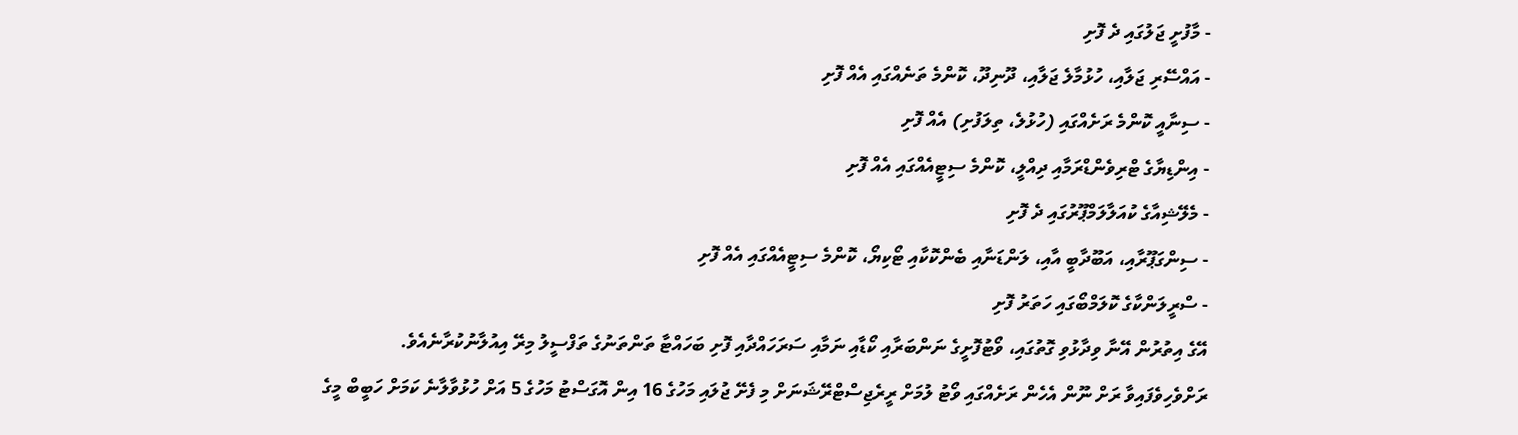- މާފުށީ ޖަލުގައި ދެ ފޮށި
- އައްސޭރި ޖަލާއި، ހުޅުމާލެ ޖަލާއި، ދޫނިދޫ، ކޮންމެ ތަނެއްގައި އެއް ފޮށި
- ސިނާއީ ކޮންމެ ރަށެއްގައި (ހުޅުލެ، ތިލަފުށި) އެއް ފޮށި
- އިންޑިޔާގެ ޓްރިވެންޑްރަމާއި ދިއްލީ، ކޮންމެ ސިޓީއެއްގައި އެއް ފޮށި
- މެލޭޝިއާގެ ކުއަލާލަމްޕޫރުގައި ދެ ފޮށި
- ސިންގަޕޫރާއި، އަބޫދާބީ އާއި، ލަންޑަނާއި ބެންކޮކާއި ޓޯކިޔޯ، ކޮންމެ ސިޓީއެއްގައި އެއް ފޮށި
- ސްރީލަންކާގެ ކޮލަމްބޯގައި ހަތަރު ފޮށި
އޭގެ އިތުރުން އޭނާ ވިދާޅުވި ގޮތުގައި، ވޯޓުފޮށީގެ ނަންބަރާއި ކޯޑާއި ނަމާއި ސަރަހައްދާއި ފޮށި ބަހައްޓާ ތަންތަނުގެ ތަފްސީލު މިރޭ އިއުލާނުކުރާނެއެވެ.
ރަށްވެހިވެފައިވާ ރަށް ނޫން އެހެން ރަށެއްގައި ވޯޓު ލުމަށް ރީރެޖިސްޓްރޭޝަނަށް މި ފެށޭ ޖުލައި މަހުގެ 16 އިން އޮގަސްޓު މަހުގެ 5 އަށް ހުޅުވާލާނެ ކަމަށް ހަބީބް މީގެ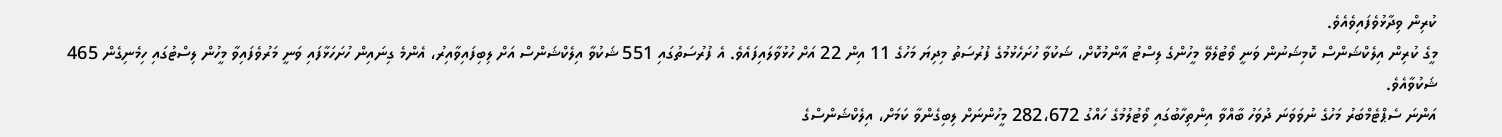ކުރިން ވިދާޅުވެފައިވެއެވެ.
މީގެ ކުރިން އިލެކްޝަންސް ކޮމިޝަނުން ވަނީ ވޯޓުލެވޭ މީހުންގެ ލިސްޓު އާންމުކޮށް، ޝަކުވާ ހުށަހެޅުމުގެ ފުރުސަތު މިދިޔަ މަހުގެ 11 އިން 22 އަށް ހުޅުވާލައިފައެވެ. އެ ފުރުސަތުގައި 551 ޝަކުވާ އިލެކްޝަންސް އަށް ލިބިފައިވާއިރު، އެންމެ ގިނައިން ހުށަހަޅާފައި ވަނީ މަރުވެފައިވާ މީހުން ލިސްޓުގައި ހިމެނިގެން 465 ޝަކުވާއެވެ.
އަންނަ ސެޕްޓެމްބަރު މަހުގެ ނުވަވަނަ ދުވަހު ބާއްވާ އިންތިހާބުގައި ވޯޓުލުމުގެ ހައްގު 282،672 މީހުންނަށް ލިބިގެންވާ ކަމަށް، އިލެކްޝަންސްގެ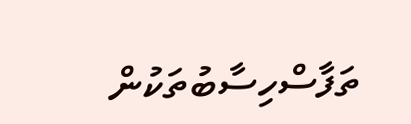ތަފާސްހިސާބުތަކުން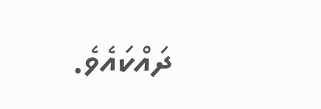ދައްކައެވެ.